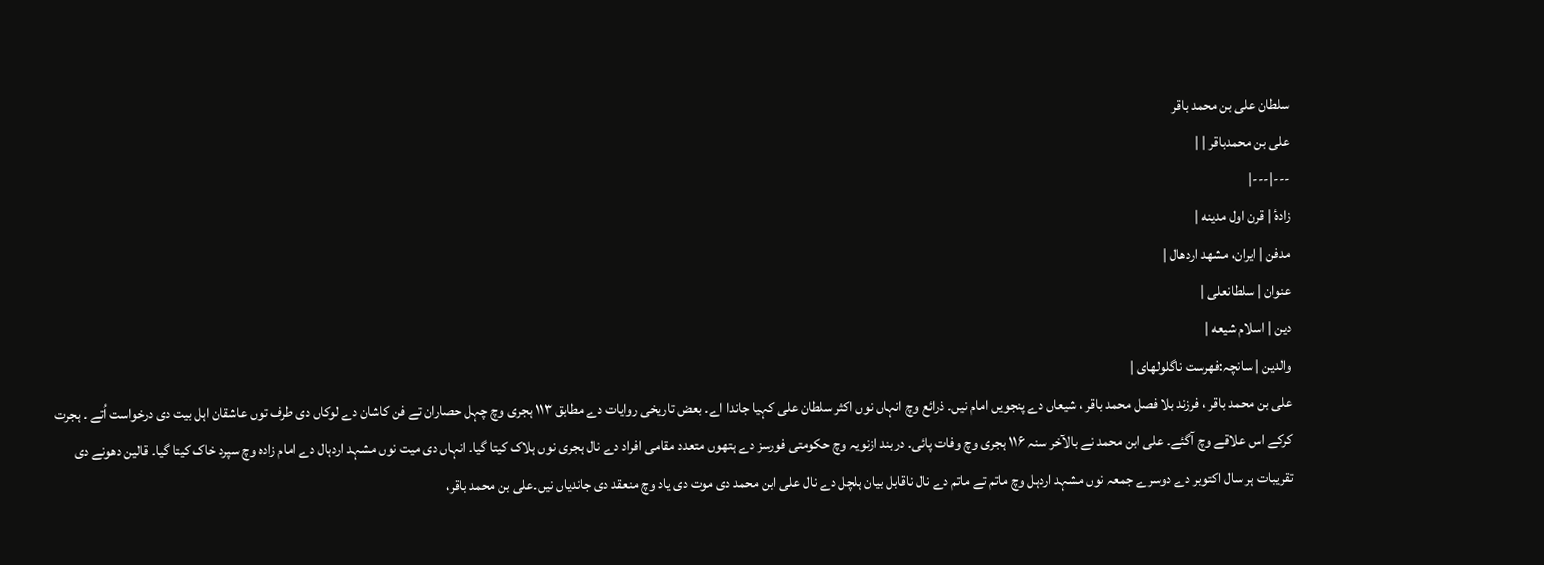سلطان علی بن محمد باقر
علی بن محمدباقر | |
---|---|
زادهٔ | قرن اول مدینه |
مدفن | ایران، مشهد اردهال |
عنوان | سلطانعلی |
دین | اسلام شیعه |
والدین | سانچہ:فهرست ناگلولهای |
علی بن محمد باقر ، فرزند بلا فصل محمد باقر ، شیعاں دے پنجويں امام نيں۔ ذرائع وچ انہاں نوں اکثر سلطان علی کہیا جاندا اے۔ بعض تاریخی روایات دے مطابق ۱۱۳ ہجری وچ چہل حصاران تے فن کاشان دے لوکاں دی طرف توں عاشقان اہل بیت دی درخواست اُتے ۔ ہجرت کرکے اس علاقے وچ آگئے۔ علی ابن محمد نے بالآخر سنہ ۱۱۶ ہجری وچ وفات پائی۔ دربند ازنویہ وچ حکومتی فورسز دے ہتھوں متعدد مقامی افراد دے نال ہجری نوں ہلاک کيتا گیا۔ انہاں دی میت نوں مشہد اردہال دے امام زادہ وچ سپرد خاک کيتا گیا۔ قالین دھونے دی تقریبات ہر سال اکتوبر دے دوسرے جمعہ نوں مشہد اردہل وچ ماتم تے ماتم دے نال ناقابل بیان ہلچل دے نال علی ابن محمد دی موت دی یاد وچ منعقد دی جاندیاں نيں۔علی بن محمد باقر،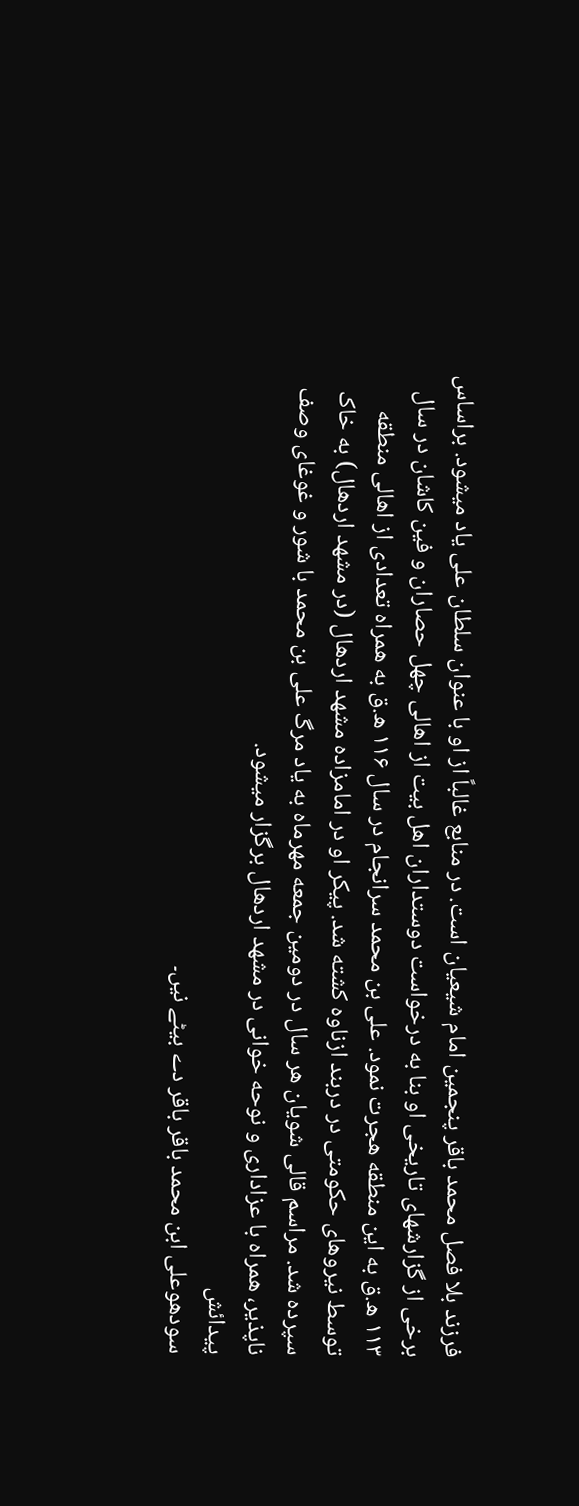فرزند بلا فصل محمد باقر پنجمین امام شیعیان است. در منابع غالباً از او با عنوان سلطان علی یاد میشود. براساس برخی از گزارشهای تاریخی او بنا به درخواست دوستداران اهل بیت از اهالی چهل حصاران و فین کاشان در سال ۱۱۳ ه.ق به این منطقه هجرت نمود. علی بن محمد سرانجام در سال ۱۱۶ ه.ق به همراه تعدادی از اهالی منطقه توسط نیروهای حکومتی در دربند ازناوه کشته شد. پیکر او در امامزاده مشهد اردهال (در مشهد اردهال) به خاک سپرده شد. مراسم قالی شویان هر سال در دومین جمعه مهرماه به یاد مرگ علی بن محمد با شور و غوغای وصف ناپذیر، همراه با عزاداری و نوحه خوانی در مشهد اردهال برگزار میشود.
پیدائش
سودھوعلی ابن محمد باقر باقر دے بیٹے نيں۔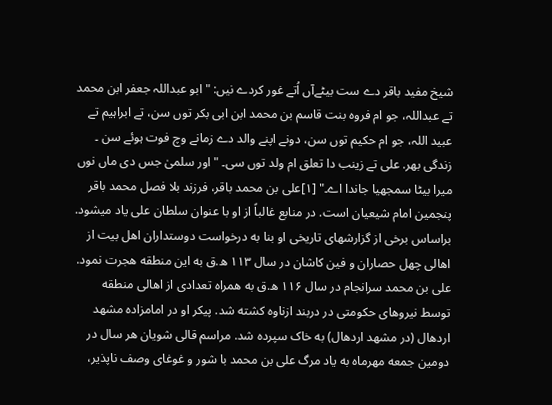شیخ مفید باقر دے ست بیٹےآں اُتے غور کردے نيں: "ابو عبداللہ جعفر ابن محمد تے عبداللہ، جو ام فروہ بنت قاسم بن محمد ابن ابی بکر توں سن، تے ابراہیم تے عبید اللہ، جو ام حکیم توں سن، دونے اپنے والد دے زمانے وچ فوت ہوئے سن ۔ زندگی بھر. علی تے زینب دا تعلق ام ولد توں سی۔ "اور سلمیٰ جس دی ماں نوں میرا بیٹا سمجھیا جاندا اے۔" [۱]علی بن محمد باقر، فرزند بلا فصل محمد باقر پنجمین امام شیعیان است. در منابع غالباً از او با عنوان سلطان علی یاد میشود. براساس برخی از گزارشهای تاریخی او بنا به درخواست دوستداران اهل بیت از اهالی چهل حصاران و فین کاشان در سال ۱۱۳ ه.ق به این منطقه هجرت نمود. علی بن محمد سرانجام در سال ۱۱۶ ه.ق به همراه تعدادی از اهالی منطقه توسط نیروهای حکومتی در دربند ازناوه کشته شد. پیکر او در امامزاده مشهد اردهال (در مشهد اردهال) به خاک سپرده شد. مراسم قالی شویان هر سال در دومین جمعه مهرماه به یاد مرگ علی بن محمد با شور و غوغای وصف ناپذیر،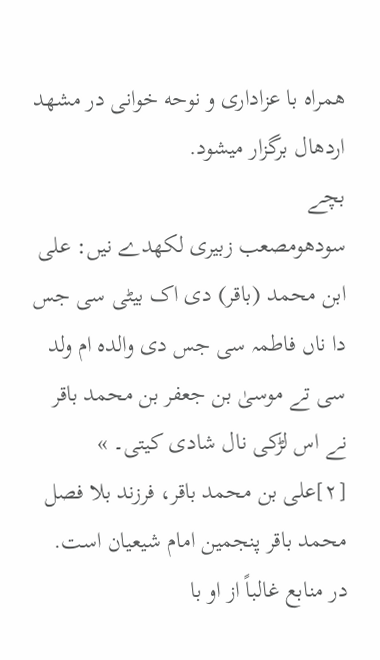همراه با عزاداری و نوحه خوانی در مشهد اردهال برگزار میشود.
بچے
سودھومصعب زبیری لکھدے نيں: علی ابن محمد (باقر) دی اک بیٹی سی جس دا ناں فاطمہ سی جس دی والدہ ام ولد سی تے موسیٰ بن جعفر بن محمد باقر نے اس لڑکی نال شادی کيتی۔ » [۲]علی بن محمد باقر، فرزند بلا فصل محمد باقر پنجمین امام شیعیان است. در منابع غالباً از او با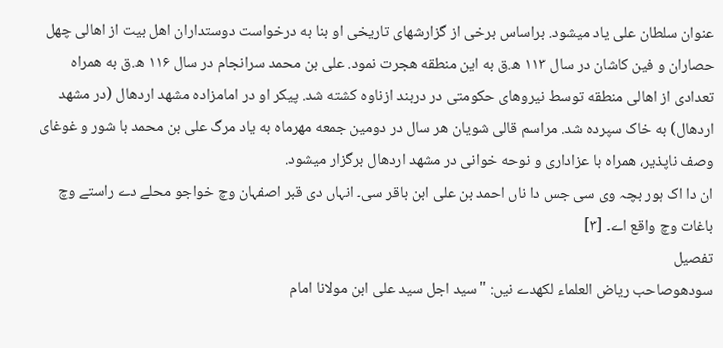عنوان سلطان علی یاد میشود. براساس برخی از گزارشهای تاریخی او بنا به درخواست دوستداران اهل بیت از اهالی چهل حصاران و فین کاشان در سال ۱۱۳ ه.ق به این منطقه هجرت نمود. علی بن محمد سرانجام در سال ۱۱۶ ه.ق به همراه تعدادی از اهالی منطقه توسط نیروهای حکومتی در دربند ازناوه کشته شد. پیکر او در امامزاده مشهد اردهال (در مشهد اردهال) به خاک سپرده شد. مراسم قالی شویان هر سال در دومین جمعه مهرماه به یاد مرگ علی بن محمد با شور و غوغای وصف ناپذیر، همراه با عزاداری و نوحه خوانی در مشهد اردهال برگزار میشود.
ان دا اک ہور بچہ وی سی جس دا ناں احمد بن علی ابن باقر سی۔ انہاں دی قبر اصفہان وچ خواجو محلے دے راستے وچ باغات وچ واقع اے۔ [۳]
تفصیل
سودھوصاحب ریاض العلماء لکھدے نيں: "سید اجل سید علی ابن مولانا امام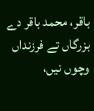باقر، محمد باقر دے بزرگاں تے فرزنداں وچوں نيں،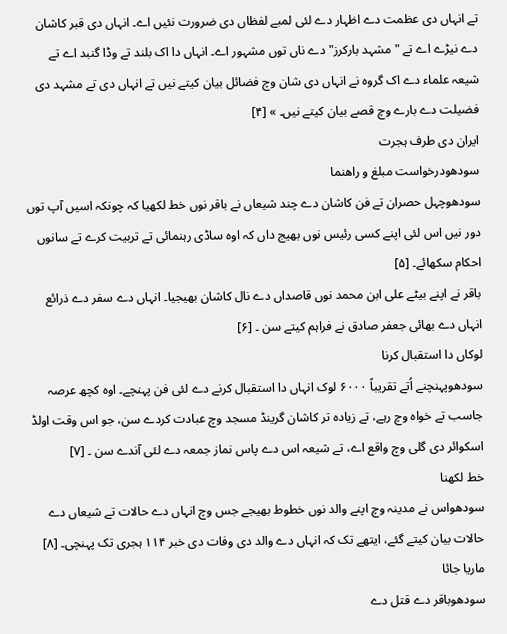تے انہاں دی عظمت دے اظہار دے لئی لمبے لفظاں دی ضرورت نئيں اے۔ انہاں دی قبر کاشان دے نیڑے اے تے "مشہد بارکرز" دے ناں توں مشہور اے۔ انہاں دا اک بلند تے وڈا گنبد اے تے شیعہ علماء دے اک گروہ نے انہاں دی شان وچ فضائل بیان کيتے نيں تے انہاں دی تے مشہد دی فضیلت دے بارے وچ قصے بیان کيتے نيں۔ » [۴]
ایران دی طرف ہجرت
سودھودرخواست مبلغ و راهنما
سودھوچہل حصران تے فن کاشان دے چند شیعاں نے باقر نوں خط لکھیا کہ چونکہ اسيں آپ توں دور نيں اس لئی اپنے کسی رئیس نوں بھیج داں کہ اوہ ساڈی رہنمائی تے تربیت کرے تے سانوں احکام سکھائے۔ [۵]
باقر نے اپنے بیٹے علی ابن محمد نوں قاصداں دے نال کاشان بھیجیا۔ انہاں دے سفر دے ذرائع انہاں دے بھائی جعفر صادق نے فراہم کيتے سن ۔ [۶]
لوکاں دا استقبال کرنا
سودھوپہنچنے اُتے تقریباً ۶۰۰۰ لوک انہاں دا استقبال کرنے دے لئی فن پہنچے۔ اوہ کچھ عرصہ جاسب تے خواہ وچ رہے، تے زیادہ تر کاشان گرینڈ مسجد وچ عبادت کردے سن، جو اس وقت اولڈ اسکوائر دی گلی وچ واقع اے، تے شیعہ اس دے پاس نماز جمعہ دے لئی آندے سن ۔ [۷]
خط لکھنا
سودھواس نے مدینہ وچ اپنے والد نوں خطوط بھیجے جس وچ انہاں دے حالات تے شیعاں دے حالات بیان کيتے گئے، ایتھے تک کہ انہاں دے والد دی وفات دی خبر ۱۱۴ ہجری تک پہنچی۔ [۸]
ماریا جائا
سودھوباقر دے قتل دے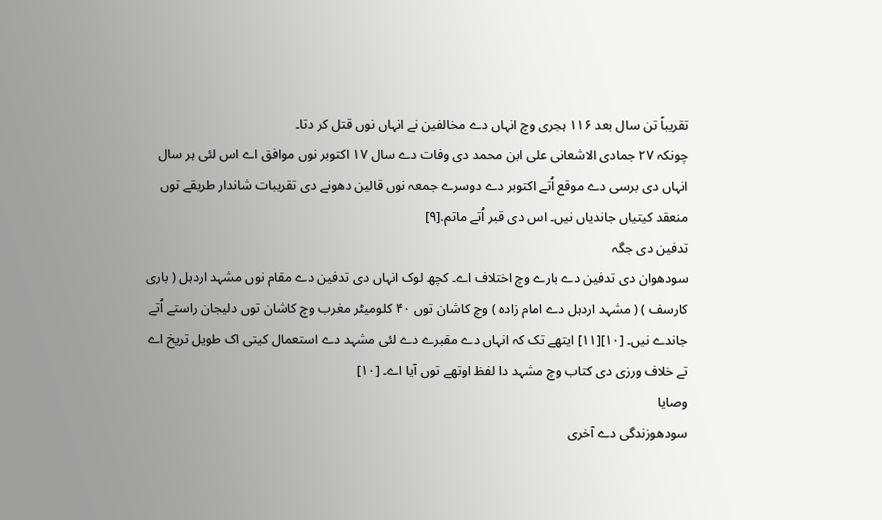تقریباً تن سال بعد ۱۱۶ ہجری وچ انہاں دے مخالفین نے انہاں نوں قتل کر دتا۔
چونکہ ۲۷ جمادی الاشعانی علی ابن محمد دی وفات دے سال ۱۷ اکتوبر نوں موافق اے اس لئی ہر سال انہاں دی برسی دے موقع اُتے اکتوبر دے دوسرے جمعہ نوں قالین دھونے دی تقریبات شاندار طریقے توں منعقد کيتیاں جاندیاں نيں۔ اس دی قبر اُتے ماتم.[۹]
تدفین دی جگہ
سودھوان دی تدفین دے بارے وچ اختلاف اے۔ کچھ لوک انہاں دی تدفین دے مقام نوں مشہد اردہل ( باری کارسف ) ( مشہد اردہل دے امام زادہ ) وچ کاشان توں ۴۰ کلومیٹر مغرب وچ کاشان توں دلیجان راستے اُتے جاندے نيں۔ [۱۰][۱۱] ایتھے تک کہ انہاں دے مقبرے دے لئی مشہد دے استعمال کیتی اک طویل تریخ اے تے خلاف ورزی دی کتاب وچ مشہد دا لفظ اوتھے توں آیا اے۔ [۱۰]
وصایا
سودھوزندگی دے آخری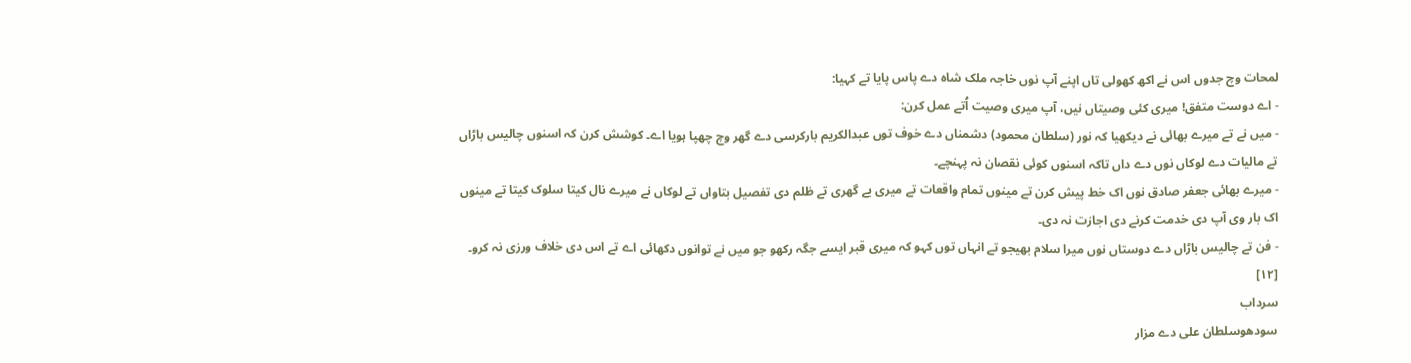لمحات وچ جدوں اس نے اکھ کھولی تاں اپنے آپ نوں خاجہ ملک شاہ دے پاس پایا تے کہیا:
- اے دوست متفق! میری کئی وصیتاں نيں، آپ میری وصیت اُتے عمل کرن:
- ميں نے تے میرے بھائی نے دیکھیا کہ نور (سلطان محمود) دشمناں دے خوف توں عبدالکریم بارکرسی دے گھر وچ چھپا ہويا اے۔ کوشش کرن کہ اسنوں چالیس باڑاں تے مالیات دے لوکاں نوں دے داں تاکہ اسنوں کوئی نقصان نہ پہنچے۔
- میرے بھائی جعفر صادق نوں اک خط پیش کرن تے مینوں تمام واقعات تے میری بے گھری تے ظلم دی تفصیل بتاواں تے لوکاں نے میرے نال کيتا سلوک کيتا تے مینوں اک بار وی آپ دی خدمت کرنے دی اجازت نہ دی۔
- فن تے چالیس باڑاں دے دوستاں نوں میرا سلام بھیجو تے انہاں توں کہو کہ میری قبر ايسے جگہ رکھو جو ميں نے توانوں دکھائی اے تے اس دی خلاف ورزی نہ کرو۔ [۱۲]
سرداب
سودھوسلطان علی دے مزار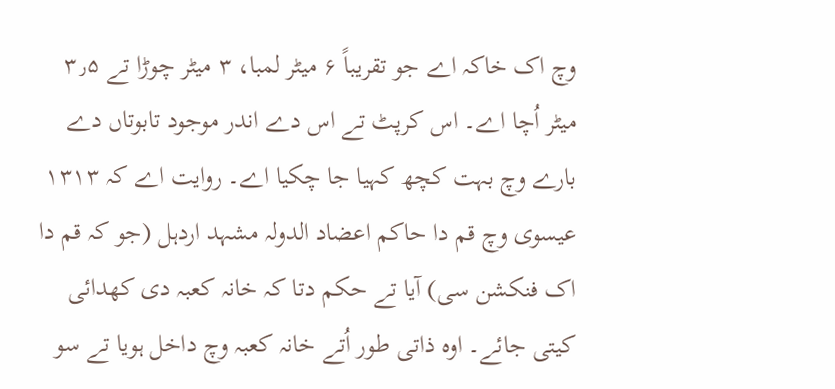وچ اک خاکہ اے جو تقریباً ۶ میٹر لمبا، ۳ میٹر چوڑا تے ۳٫۵ میٹر اُچا اے۔ اس کرپٹ تے اس دے اندر موجود تابوتاں دے بارے وچ بہت کچھ کہیا جا چکيا اے۔ روایت اے کہ ۱۳۱۳ عیسوی وچ قم دا حاکم اعضاد الدولہ مشہد اردہل (جو کہ قم دا اک فنکشن سی) آیا تے حکم دتا کہ خانہ کعبہ دی کھدائی کيتی جائے۔ اوہ ذاتی طور اُتے خانہ کعبہ وچ داخل ہويا تے سو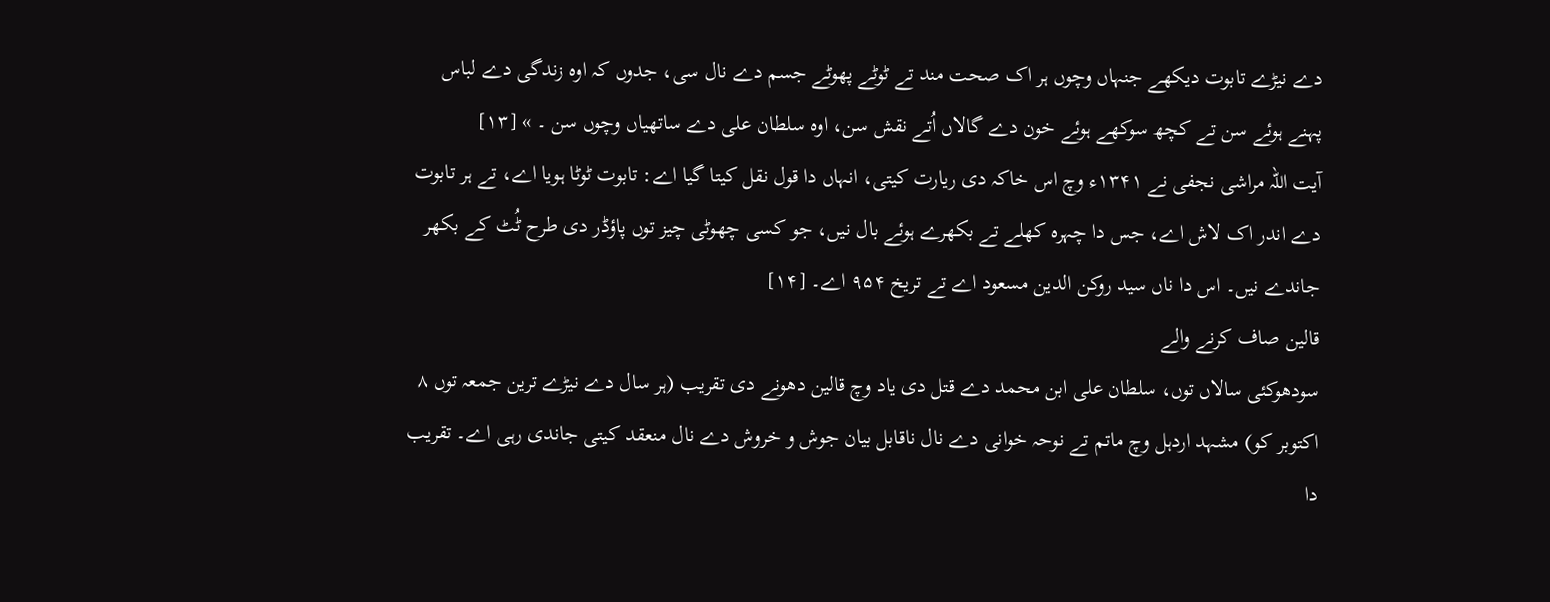دے نیڑے تابوت دیکھے جنہاں وچوں ہر اک صحت مند تے ٹوٹے پھوٹے جسم دے نال سی، جدوں کہ اوہ زندگی دے لباس پہنے ہوئے سن تے کچھ سوکھے ہوئے خون دے گالاں اُتے نقش سن، اوہ سلطان علی دے ساتھیاں وچوں سن ۔ » [۱۳]
آیت اللہ مراشی نجفی نے ۱۳۴۱ء وچ اس خاکہ دی ریارت کيتی، انہاں دا قول نقل کيتا گیا اے: تابوت ٹوٹا ہويا اے، تے ہر تابوت دے اندر اک لاش اے، جس دا چہرہ کھلے تے بکھرے ہوئے بال نيں، جو کسی چھوٹی چیز توں پاؤڈر دی طرح ٹُٹ کے بکھر جاندے نيں۔ اس دا ناں سید روکن الدین مسعود اے تے تریخ ۹۵۴ اے۔ [۱۴]
قالین صاف کرنے والے
سودھوکئی سالاں توں، سلطان علی ابن محمد دے قتل دی یاد وچ قالین دھونے دی تقریب (ہر سال دے نیڑے ترین جمعہ توں ۸ اکتوبر کو) مشہد اردہل وچ ماتم تے نوحہ خوانی دے نال ناقابل بیان جوش و خروش دے نال منعقد کيتی جاندی رہی اے۔ تقریب دا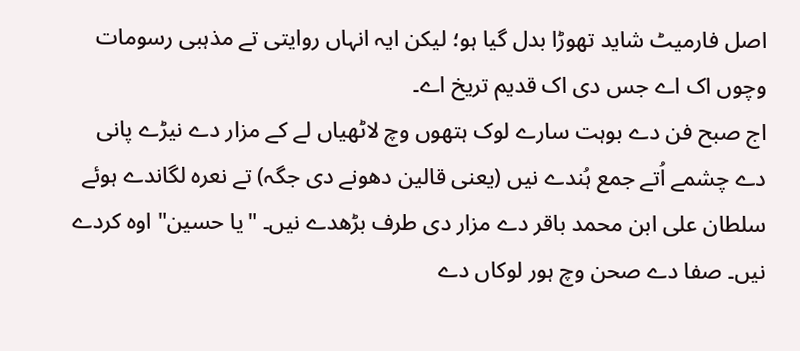اصل فارمیٹ شاید تھوڑا بدل گیا ہو؛ لیکن ایہ انہاں روايتی تے مذہبی رسومات وچوں اک اے جس دی اک قدیم تریخ اے۔
اج صبح فن دے بوہت سارے لوک ہتھوں وچ لاٹھیاں لے کے مزار دے نیڑے پانی دے چشمے اُتے جمع ہُندے نيں (یعنی قالین دھونے دی جگہ) تے نعرہ لگاندے ہوئے سلطان علی ابن محمد باقر دے مزار دی طرف بڑھدے نيں۔ "یا حسین" اوہ کردے نيں۔ صفا دے صحن وچ ہور لوکاں دے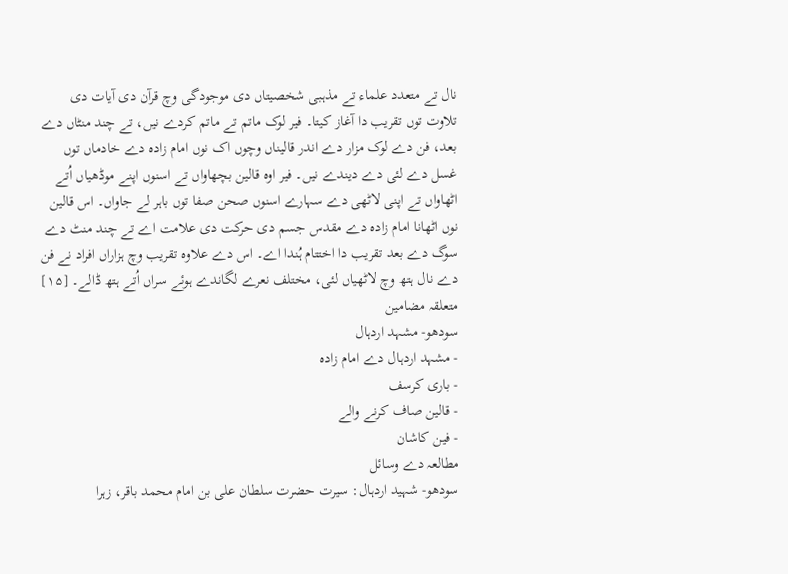نال تے متعدد علماء تے مذہبی شخصیتاں دی موجودگی وچ قرآن دی آیات دی تلاوت توں تقریب دا آغاز کيتا۔ فیر لوک ماتم تے ماتم کردے نيں، تے چند منٹاں دے بعد، فن دے لوک مزار دے اندر قالیناں وچوں اک نوں امام زادہ دے خادماں توں غسل دے لئی دے دیندے نيں۔ فیر اوہ قالین بچھاواں تے اسنوں اپنے موڈھیاں اُتے اٹھاواں تے اپنی لاٹھی دے سہارے اسنوں صحن صفا توں باہر لے جاواں۔ اس قالین نوں اٹھانا امام زادہ دے مقدس جسم دی حرکت دی علامت اے تے چند منٹ دے سوگ دے بعد تقریب دا اختتام ہُندا اے۔ اس دے علاوہ تقریب وچ ہزاراں افراد نے فن دے نال ہتھ وچ لاٹھیاں لئی، مختلف نعرے لگاندے ہوئے سراں اُتے ہتھ ڈالے۔ [۱۵]
متعلقہ مضامین
سودھو- مشہد اردہال
- مشہد اردہال دے امام زادہ
- باری کرسف
- قالین صاف کرنے والے
- فین کاشان
مطالعہ دے وسائل
سودھو- شہید اردہال: سیرت حضرت سلطان علی بن امام محمد باقر، زہرا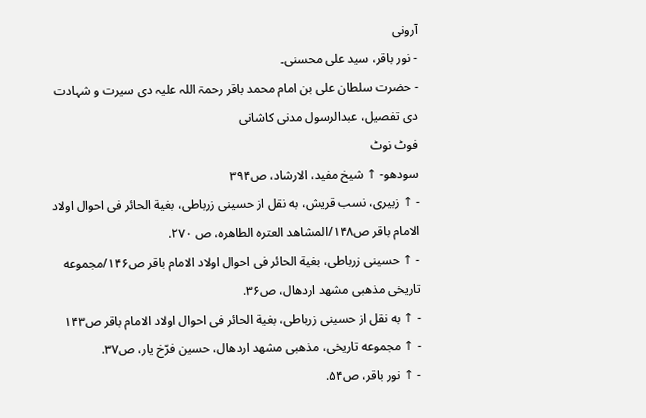آرونی
- نور باقر، سید علی محسنی۔
- حضرت سلطان علی بن امام محمد باقر رحمۃ اللہ علیہ دی سیرت و شہادت دی تفصیل، عبدالرسول مدنی کاشانی
فوٹ نوٹ
سودھو- ↑ شیخ مفید، الارشاد، ص۳۹۴
- ↑ زبیری، نسب قریش، به نقل از حسینی زرباطی، بغیة الحائر فی احوال اولاد الامام باقر ص۱۴۸/المشاهد العتره الطاهره، ص ۲۷۰.
- ↑ حسینی زرباطی، بغیة الحائر فی احوال اولاد الامام باقر ص۱۴۶/مجموعه تاریخی مذهبی مشهد اردهال، ص۳۶.
- ↑ به نقل از حسینی زرباطی، بغیة الحائر فی احوال اولاد الامام باقر ص۱۴۳
- ↑ مجموعه تاریخی، مذهبی مشهد اردهال، حسین فرّخ یار، ص۳۷.
- ↑ نور باقر، ص۵۴.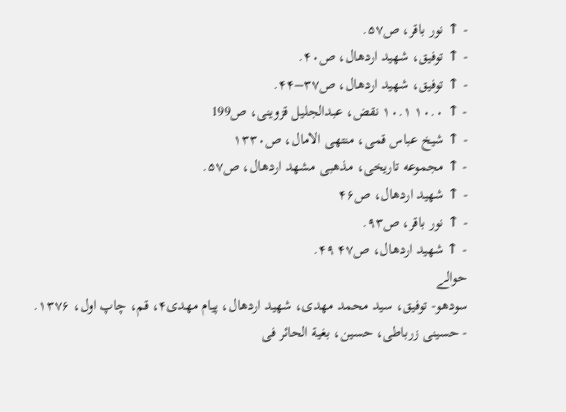- ↑ نور باقر، ص۵۷.
- ↑ توفیق، شهید اردهال، ص۴۰.
- ↑ توفیق، شهید اردهال، ص۳۷–۴۴.
- ↑ ۱۰.۰ ۱۰.۱ نقض، عبدالجلیل قزوینی، ص199
- ↑ شیخ عباس قمی، منتهی الامال، ص۱۳۳۰
- ↑ مجموعه تاریخی، مذهبی مشهد اردهال، ص۵۷.
- ↑ شهید اردهال، ص۴۶
- ↑ نور باقر، ص۹۳.
- ↑ شهید اردهال، ص۴۷ ۴۹.
حوالے
سودھو- توفیق، سید محمد مهدی، شهید اردهال، پیام مهدی۴، قم، چاپ اول، ۱۳۷۶.
- حسینی زرباطی، حسین، بغیة الحائر فی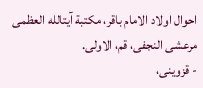احوال اولاد الامام باقر، مکتبة آیتالله العظمی مرعشی النجفی، قم، الاولی.
- قزوینی،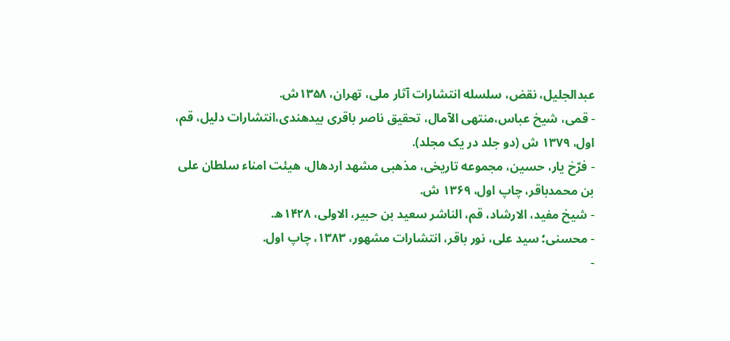عبدالجلیل، نقض، سلسله انتشارات آثار ملی، تهران، ۱۳۵۸ش.
- قمی، شیخ عباس،منتهی الآمال، تحقیق ناصر باقری بیدهندی،انتشارات دلیل، قم، اول، ۱۳۷۹ ش (دو جلد در یک مجلد).
- فرّخ یار، حسین، مجموعه تاریخی، مذهبی مشهد اردهال، هیئت امناء سلطان علی بن محمدباقر، چاپ اول، ۱۳۶۹ ش.
- شیخ مفید، الارشاد، قم، الناشر سعید بن حبیر، الاولی، ۱۴۲۸ه.
- محسنی؛ سید علی، نور باقر، انتشارات مشهور، ۱۳۸۳، چاپ اول.
-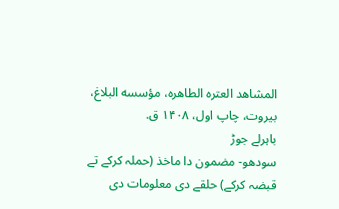المشاهد العتره الطاهره، مؤسسه البلاغ، بیروت، چاپ اول، ۱۴۰۸ ق.
باہرلے جوڑ
سودھو- مضمون دا ماخذ (حملہ کرکے تے قبضہ کرکے) حلقے دی معلومات دی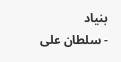بنیاد
- سلطان علی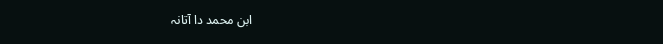ابن محمد دا آتانہ